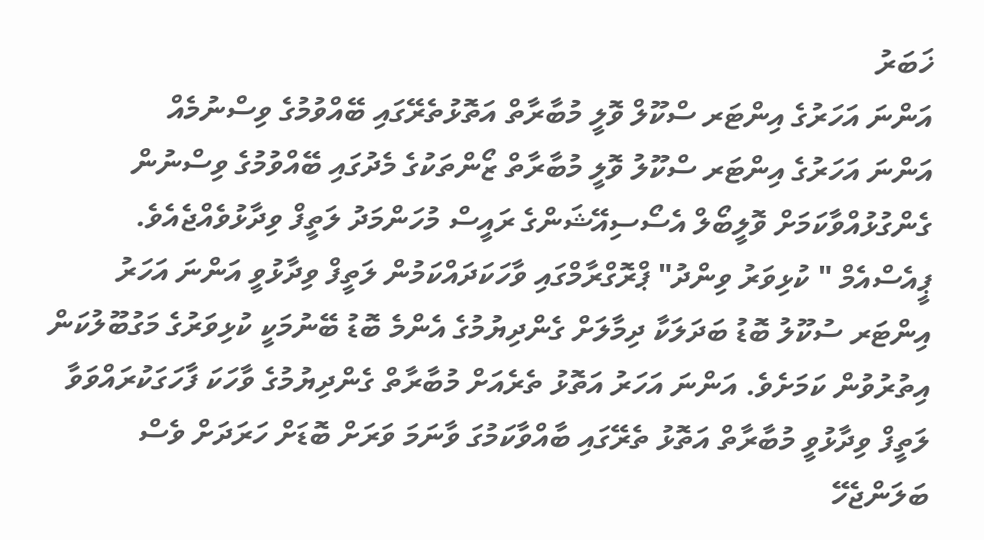ޚަބަރު
އަންނަ އަހަރުގެ އިންޓަރ ސްކޫލް ވޮލީ މުބާރާތް އަތޮޅުތެރޭގައި ބޭއްވުމުގެ ވިސްނުމެއް
އަންނަ އަހަރުގެ އިންޓަރ ސްކޫލު ވޮލީ މުބާރާތް ޒޯންތަކުގެ މެދުގައި ބޭއްވުމުގެ ވިސްނުން ގެންގުޅުއްވާކަމަށް ވޮލީބޯލް އެސޯސިއޭޝަންގެ ރައީސް މުހަންމަދު ލަތީފް ވިދާޅުވެއްޖެއެވެ.
ޕީއެސްއެމް " ކުޅިވަރު ވިންދު" ޕްރޮގްރާމްގައި ވާހަކަދައްކަމުން ލަތީފް ވިދާޅުވީ އަންނަ އަހަރު އިންޓަރ ސުކޫލު ބޮޑު ބަދަލަކާ ދިމާލަށް ގެންދިޔުމުގެ އެންމެ ބޮޑު ބޭނުމަކީ ކުޅިވަރުގެ މަގުބޫލުކަން އިތުރުވުން ކަމަށެވެ. އަންނަ އަހަރު އަތޮޅު ތެރެއަށް މުބާރާތް ގެންދިޔުމުގެ ވާހަކަ ފާހަގަކުރައްވަވާ ލަތީފް ވިދާޅުވީ މުބާރާތް އަތޮޅު ތެރޭގައި ބާއްވާކަމުގަ ވާނަމަ ވަރަށް ބޮޑަށް ހަރަދަށް ވެސް ބަލަންޖެހޭ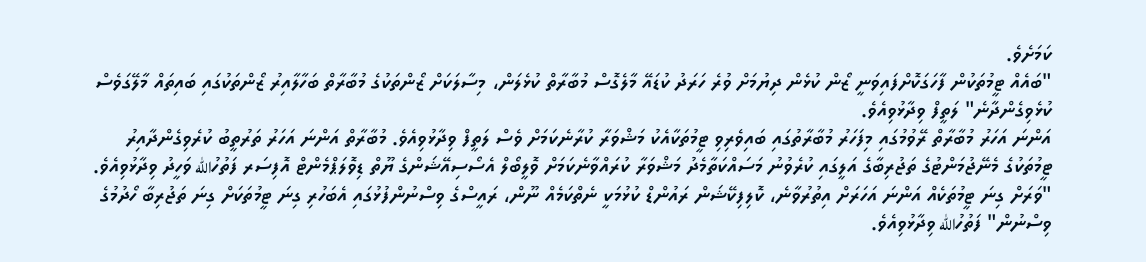ކަމަށެވެ.
"ބައެއް ޓީމުތަކުން ފާހަގަކޮށްފައިވަނީ ޒޯން ކުޅެން ދިޔުމަށް ވުރެ ހަރަދު ކުޑައޭ މާލެގޮސް މުބާރާތް ކުޅެލަން، މިސާލަކަށް ޒޯންތަކުގެ މުބާރާތް ބަހާލާއިރު ޒޯންތަކުގައި ބައިތައް މާލޭގަވެސް ކުޅެވިގެންދާނެ" ލަތީފް ވިދާޅުވިއެވެ.
އަންނަ އަހަރު މުބާރާތް ރޭވުމުގައި މިފަހަރު މުބާރާތުގައި ބައިވެރިވި ޓީމުތަކާއެކު މަޝްވަރާ ކުރާނެކަމަށް ވެސް ލަތީފް ވިދާޅުވިއެވެ. މުބާރާތް އަންނަ އަހަރު ތަރުތީބު ކުރެވިގެންދާއިރު ޓީމުތަކުގެ މެނޭޖުމަންޓުގެ ތަޖުރިބާގެ އަލީގައި ކުރެވުނު މަސައްކަތާމެދު މަޝްވަރާ ކުރައްވާނެކަމަށް ވޮލީބޯލް އެސޯސިއޭޝަންގެ ޔޫތް ޑިވޮލަޕްމެންޓް އޮފިސަރ ފަތުހުالله ވަހީދު ވިދާޅުވިއެވެ.
"ވަރަށް ގިނަ ޓީމުތަކެއް އަންނަ އަހަރަށް އިތުރުވާނެ، ކޮލިފިކޭޝަން ރައުންޑް ކުޅުމަކީ ނެތްކަމެއް ނޫން، ރައީސްގެ ވިސްނުންފުޅުގައި އެބަހުރި ގިނަ ޓީމުތަކަށް ގިނަ ތަޖުރިބާ ހޯދުމުގެ ވިސްނުން" ފަތުހުالله ވިދާޅުވިއެވެ.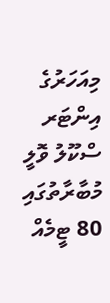މިއަހަރުގެ އިންޓަރ ސްކޫލު ވޮލީ މުބާރާތުގައި 80 ޓީމެއް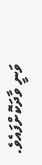ވަނީ ވާދަކޮށްފައެވެ.